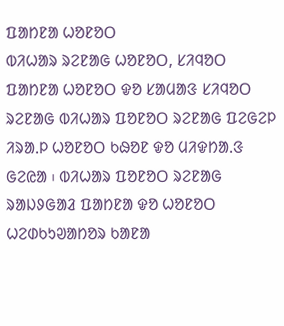ᱯᱟᱴᱱᱟ ᱦᱚᱱᱚᱛ
ᱵᱤᱦᱟᱨ ᱨᱮᱱᱟᱜ ᱦᱚᱱᱚᱛ, ᱥᱤᱧᱚᱛ
ᱯᱟᱴᱱᱟ ᱦᱚᱱᱚᱛ ᱫᱚ ᱥᱟᱢᱟᱝ ᱥᱤᱧᱚᱛ ᱨᱮᱱᱟᱜ ᱵᱤᱦᱟᱨ ᱯᱚᱱᱚᱛ ᱨᱮᱱᱟᱜ ᱯᱮᱜᱮᱞ ᱤᱨᱟᱹᱞ ᱦᱚᱱᱚᱛ ᱠᱷᱚᱱ ᱫᱚ ᱢᱤᱫᱴᱟᱹᱝ ᱜᱮᱭᱟ ᱾ ᱵᱤᱦᱟᱨ ᱯᱚᱱᱚᱛ ᱨᱮᱱᱟᱜ ᱨᱟᱡᱽᱜᱟᱲ ᱯᱟᱴᱱᱟ ᱫᱚ ᱦᱚᱱᱚᱛ ᱦᱮᱰᱠᱩᱣᱟᱴᱚᱨ ᱠᱟᱱᱟ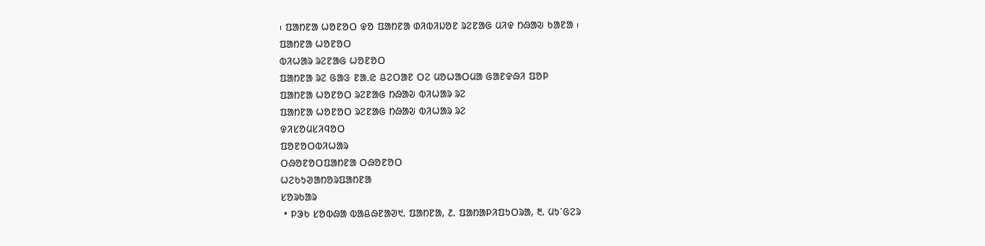᱾ ᱯᱟᱴᱱᱟ ᱦᱚᱱᱚᱛ ᱫᱚ ᱯᱟᱴᱱᱟ ᱰᱤᱵᱤᱡᱚᱱ ᱨᱮᱱᱟᱜ ᱢᱤᱫ ᱴᱷᱟᱶ ᱠᱟᱱᱟ ᱾
ᱯᱟᱴᱱᱟ ᱦᱚᱱᱚᱛ
ᱵᱤᱦᱟᱨ ᱨᱮᱱᱟᱜ ᱦᱚᱱᱚᱛ
ᱯᱟᱴᱱᱟ ᱨᱮ ᱜᱟᱝ ᱱᱟᱹᱭ ᱪᱮᱛᱟᱱ ᱛᱮ ᱢᱚᱦᱟᱛᱢᱟ ᱜᱟᱱᱫᱷᱤ ᱯᱚᱞ
ᱯᱟᱴᱱᱟ ᱦᱚᱱᱚᱛ ᱨᱮᱱᱟᱜ ᱴᱷᱟᱶ ᱵᱤᱦᱟᱨ ᱨᱮ
ᱯᱟᱴᱱᱟ ᱦᱚᱱᱚᱛ ᱨᱮᱱᱟᱜ ᱴᱷᱟᱶ ᱵᱤᱦᱟᱨ ᱨᱮ
ᱫᱤᱥᱚᱢᱥᱤᱧᱚᱛ
ᱯᱚᱱᱚᱛᱵᱤᱦᱟᱨ
ᱛᱷᱚᱱᱚᱛᱯᱟᱴᱱᱟ ᱛᱷᱚᱱᱚᱛ
ᱦᱮᱠᱩᱣᱟᱴᱚᱨᱯᱟᱴᱱᱟ
ᱥᱚᱨᱠᱟᱨ
 • ᱞᱳᱠ ᱥᱚᱵᱷᱟ ᱵᱟᱪᱷᱱᱟᱣ᱑. ᱯᱟᱴᱱᱟ, ᱒. ᱯᱟᱴᱟᱞᱤᱯᱩᱛᱨᱟ, ᱓. ᱢᱩᱸᱜᱮᱨ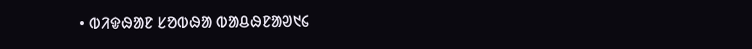• ᱵᱤᱫᱷᱟᱱ ᱥᱚᱵᱷᱟ ᱵᱟᱪᱷᱱᱟᱣ᱑᱔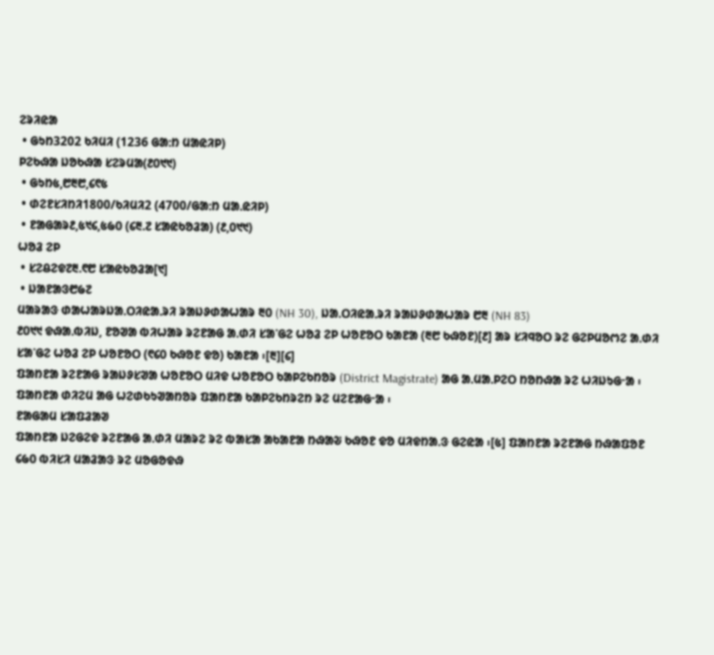ᱮᱨᱤᱭᱟ
 • ᱜᱩᱴ3202 ᱠᱤᱢᱤ (1236 ᱜᱟᱺᱴ ᱢᱟᱭᱤᱞ)
ᱞᱮᱠᱷᱟ ᱡᱚᱠᱷᱟ ᱥᱮᱨᱢᱟ(᱒᱐᱑᱑)
 • ᱜᱩᱴ᱕,᱘᱓᱘,᱔᱖᱕
 • ᱰᱮᱱᱥᱤᱴᱤ1800/ᱠᱤᱢᱤ2 (4700/ᱜᱟᱺᱴ ᱢᱟᱹᱭᱤᱞ)
 • ᱱᱟᱜᱟᱨ᱒,᱕᱑᱔,᱕᱙᱐ (᱔᱓.᱗ ᱥᱟᱭᱠᱚᱲᱟ) (᱒,᱐᱑᱑)
ᱦᱚᱲ ᱮᱞ
 • ᱥᱮᱪᱮᱫ᱗᱓.᱖᱘ ᱥᱟᱭᱠᱚᱲᱟ[᱑]
 • ᱡᱟᱱᱟᱝ᱘᱙᱗
ᱢᱟᱨᱟᱝ ᱰᱟᱦᱟᱨᱡᱟᱹᱛᱤᱭᱟᱹᱨᱤ ᱨᱟᱡᱽᱰᱟᱦᱟᱨ ᱓᱐ (NH 30), ᱡᱟᱹᱛᱤᱭᱟᱹᱨᱤ ᱨᱟᱡᱽᱰᱟᱦᱟᱨ ᱘᱓ (NH 83)
᱒᱐᱑᱑ ᱫᱷᱟᱹᱵᱤᱡ, ᱱᱚᱣᱟ ᱵᱤᱦᱟᱨ ᱨᱮᱱᱟᱜ ᱟᱹᱰᱤ ᱥᱟᱸᱜᱮ ᱦᱚᱲ ᱮᱞ ᱦᱚᱱᱚᱛ ᱠᱟᱱᱟ (᱓᱘ ᱠᱷᱚᱱ)[᱒] ᱟᱨ ᱥᱤᱧᱚᱛ ᱨᱮ ᱜᱮᱞᱢᱚᱬᱮ ᱟᱹᱰᱤ ᱥᱟᱸᱜᱮ ᱦᱚᱲ ᱮᱞ ᱦᱚᱱᱚᱛ (᱖᱔᱐ ᱠᱷᱚᱱ ᱫᱚ) ᱠᱟᱱᱟ ᱾[᱓][᱔]
ᱯᱟᱴᱱᱟ ᱨᱮᱱᱟᱜ ᱨᱟᱡᱽᱥᱣᱟ ᱦᱚᱱᱚᱛ ᱢᱤᱫ ᱦᱚᱱᱚᱛ ᱠᱟᱞᱮᱠᱴᱚᱨ (District Magistrate) ᱟᱜ ᱟᱹᱢᱟᱹᱞᱮᱛ ᱴᱚᱴᱷᱟ ᱨᱮ ᱦᱤᱡᱩᱜᱼᱟ ᱾ ᱯᱟᱴᱱᱟ ᱰᱤᱮᱢ ᱟᱜ ᱦᱮᱰᱠᱩᱣᱟᱴᱚᱨ ᱯᱟᱴᱱᱟ ᱠᱟᱞᱮᱠᱴᱨᱮᱴ ᱨᱮ ᱢᱮᱱᱟᱜᱼᱟ ᱾
ᱱᱟᱜᱟᱢ ᱥᱟᱯᱲᱟᱣ
ᱯᱟᱴᱱᱟ ᱡᱮᱜᱮᱫ ᱨᱮᱱᱟᱜ ᱟᱹᱰᱤ ᱢᱟᱨᱮ ᱨᱮ ᱵᱟᱥᱟ ᱟᱠᱟᱱᱟ ᱴᱷᱟᱶ ᱠᱷᱚᱱ ᱫᱚ ᱢᱤᱫᱴᱟᱹᱝ ᱜᱮᱭᱟ ᱾[᱕] ᱯᱟᱴᱱᱟ ᱨᱮᱱᱟᱜ ᱴᱷᱟᱯᱚᱱ ᱔᱙᱐ ᱵᱤᱥᱤ ᱢᱟᱲᱟᱝ ᱨᱮ ᱢᱚᱜᱚᱫᱷ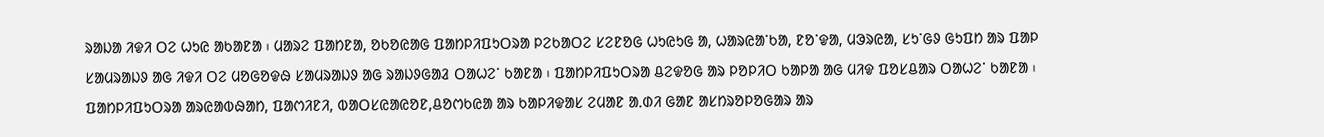ᱨᱟᱡᱟ ᱤᱫᱤ ᱛᱮ ᱦᱩᱭ ᱟᱠᱟᱱᱟ ᱾ ᱢᱟᱨᱮ ᱯᱟᱴᱱᱟ, ᱚᱠᱚᱭᱟᱜ ᱯᱟᱴᱞᱤᱯᱩᱛᱨᱟ ᱞᱮᱠᱟᱛᱮ ᱥᱮᱱᱚᱜ ᱦᱩᱭᱩᱜ ᱟ, ᱦᱟᱨᱭᱟᱸᱠᱟ, ᱱᱚᱸᱫᱟ, ᱢᱳᱨᱭᱟ, ᱥᱩᱸᱜᱽ ᱜᱩᱯᱴ ᱟᱨ ᱯᱟᱞ ᱥᱟᱢᱨᱟᱡᱽ ᱟᱜ ᱤᱫᱤ ᱛᱮ ᱢᱚᱜᱚᱫᱷ ᱥᱟᱢᱨᱟᱡᱽ ᱟᱜ ᱨᱟᱡᱽᱜᱟᱲ ᱛᱟᱦᱮᱸ ᱠᱟᱱᱟ ᱾ ᱯᱟᱴᱞᱤᱯᱩᱛᱨᱟ ᱪᱮᱫᱚᱜ ᱟᱨ ᱞᱚᱞᱤᱛ ᱠᱟᱞᱟ ᱟᱜ ᱢᱤᱫ ᱯᱚᱥᱪᱟᱨ ᱛᱟᱦᱮᱸ ᱠᱟᱱᱟ ᱾ ᱯᱟᱴᱞᱤᱯᱩᱛᱨᱟ ᱟᱨᱭᱟᱵᱷᱟᱴ, ᱯᱟᱬᱤᱱᱤ, ᱵᱟᱛᱥᱭᱟᱭᱚᱱ,ᱪᱚᱬᱠᱭᱟ ᱟᱨ ᱠᱟᱞᱤᱫᱟᱥ ᱮᱢᱟᱱ ᱟᱹᱰᱤ ᱜᱟᱱ ᱟᱥᱴᱨᱚᱞᱚᱜᱟᱨ ᱟᱨ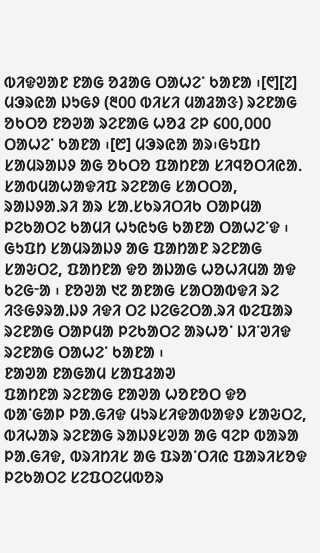ᱵᱤᱫᱣᱟᱱ ᱱᱟᱜ ᱚᱲᱟᱜ ᱛᱟᱦᱮᱸ ᱠᱟᱱᱟ ᱾[᱖][᱗] ᱢᱳᱨᱭᱟ ᱡᱩᱜᱽ (᱓᱐᱐ ᱵᱤᱥᱤ ᱢᱟᱲᱟᱝ) ᱨᱮᱱᱟᱜ ᱚᱠᱛᱚ ᱱᱚᱣᱟ ᱨᱮᱱᱟᱜ ᱦᱚᱲ ᱮᱞ ᱔᱐᱐,᱐᱐᱐ ᱛᱟᱦᱮᱸ ᱠᱟᱱᱟ ᱾[᱘] ᱢᱳᱨᱭᱟ ᱟᱨ᱾ᱜᱩᱯᱴ ᱥᱟᱢᱨᱟᱡᱽ ᱟᱜ ᱚᱠᱛᱚ ᱯᱟᱴᱱᱟ ᱥᱤᱧᱚᱛᱤᱭᱟᱹ ᱥᱟᱵᱢᱟᱦᱟᱫᱤᱯ ᱨᱮᱱᱟᱜ ᱥᱟᱛᱛᱟ, ᱨᱟᱡᱽᱟᱹᱨᱤ ᱟᱨ ᱥᱟᱹᱥᱠᱨᱤᱛᱤᱠ ᱛᱟᱞᱢᱟ ᱞᱮᱠᱟᱛᱮ ᱠᱟᱢᱤ ᱦᱩᱭᱩᱜ ᱠᱟᱱᱟ ᱛᱟᱦᱮᱸᱫ ᱾ ᱜᱩᱯᱴ ᱥᱟᱢᱨᱟᱡᱽ ᱟᱜ ᱯᱟᱴᱟᱱ ᱨᱮᱱᱟᱜ ᱥᱟᱶᱛᱮ, ᱯᱟᱴᱱᱟ ᱫᱚ ᱟᱡᱟᱜ ᱦᱚᱦᱤᱢᱟ ᱟᱫ ᱠᱮᱜᱼᱟ ᱾ ᱱᱚᱣᱟ ᱑᱗ ᱟᱱᱟᱜ ᱥᱟᱛᱟᱵᱫᱤ ᱨᱮ ᱤᱝᱜᱽᱨᱟᱹᱡᱽ ᱤᱫᱤ ᱛᱮ ᱡᱮᱜᱮᱛᱟᱹᱨᱤ ᱵᱮᱯᱟᱨ ᱨᱮᱱᱟᱜ ᱛᱟᱞᱢᱟ ᱞᱮᱠᱟᱛᱮ ᱟᱨᱦᱚᱸ ᱡᱤᱸᱣᱤᱫ ᱨᱮᱱᱟᱜ ᱛᱟᱦᱮᱸ ᱠᱟᱱᱟ ᱾
ᱱᱟᱣᱟ ᱱᱟᱜᱟᱢ ᱥᱟᱯᱲᱟᱣ
ᱯᱟᱴᱱᱟ ᱨᱮᱱᱟᱜ ᱱᱟᱣᱟ ᱦᱚᱱᱚᱛ ᱫᱚ ᱵᱟᱸᱜᱟᱞ ᱞᱟᱹᱜᱤᱫ ᱢᱩᱨᱥᱤᱫᱟᱵᱟᱫᱽ ᱥᱟᱶᱛᱮ, ᱵᱤᱦᱟᱨ ᱨᱮᱱᱟᱜ ᱨᱟᱡᱽᱥᱣᱟ ᱟᱜ ᱧᱮᱞ ᱵᱟᱨᱟ ᱞᱟᱹᱜᱤᱫ, ᱵᱨᱤᱴᱤᱥ ᱟᱜ ᱯᱨᱟᱸᱛᱤᱭ ᱯᱟᱨᱤᱥᱚᱫ ᱞᱮᱠᱟᱛᱮ ᱥᱮᱯᱛᱮᱢᱵᱚᱨ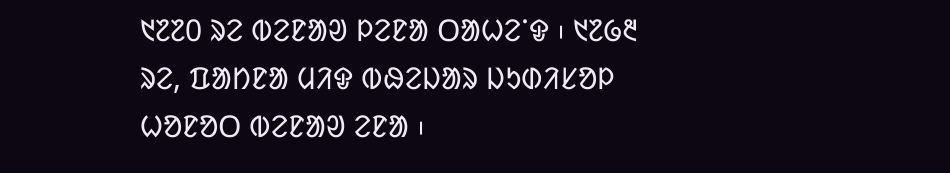᱑᱗᱗᱐ ᱨᱮ ᱵᱮᱱᱟᱣ ᱞᱮᱱᱟ ᱛᱟᱦᱮᱸᱫ ᱾ ᱑᱗᱙᱓ ᱨᱮ, ᱯᱟᱴᱱᱟ ᱢᱤᱫ ᱵᱷᱮᱡᱟᱨ ᱡᱩᱰᱤᱥᱚᱞ ᱦᱚᱱᱚᱛ ᱵᱮᱱᱟᱣ ᱮᱱᱟ ᱾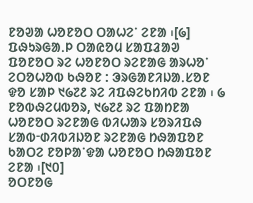ᱱᱚᱣᱟ ᱦᱚᱱᱚᱛ ᱛᱟᱦᱮᱸ ᱮᱱᱟ ᱾[᱙]
ᱯᱷᱩᱨᱜᱟᱹᱞ ᱛᱟᱭᱚᱢ ᱥᱟᱯᱲᱟᱣ
ᱯᱚᱱᱚᱛ ᱨᱮ ᱦᱚᱱᱚᱛ ᱨᱮᱱᱟᱜ ᱟᱨᱦᱚᱸ ᱮᱛᱚᱦᱚᱵ ᱠᱷᱚᱱ : ᱳᱨᱜᱟᱱᱤᱡᱟᱹᱥᱚᱱ ᱫᱚ ᱥᱟᱞ ᱑᱙᱗᱒ ᱨᱮ ᱤᱯᱷᱮᱠᱴᱤᱵ ᱮᱱᱟ ᱾ ᱙ ᱱᱚᱵᱷᱮᱢᱵᱚᱨ, ᱑᱙᱗᱒ ᱨᱮ ᱯᱟᱴᱱᱟ ᱦᱚᱱᱚᱛ ᱨᱮᱱᱟᱜ ᱵᱤᱦᱟᱨ ᱥᱚᱨᱤᱯᱷ ᱥᱟᱵᱼᱰᱤᱵᱤᱡᱚᱱ ᱨᱮᱱᱟᱜ ᱴᱷᱟᱯᱚᱱ ᱠᱟᱛᱮ ᱱᱚᱞᱟᱸᱫᱟ ᱦᱚᱱᱚᱛ ᱴᱷᱟᱯᱚᱱ ᱮᱱᱟ ᱾[᱑᱐]
ᱚᱛᱱᱚᱜ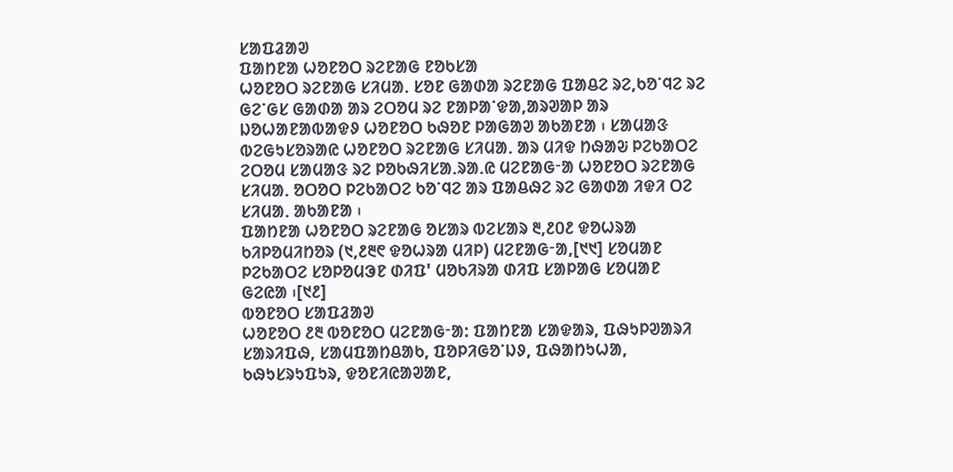ᱥᱟᱯᱲᱟᱣ
ᱯᱟᱴᱱᱟ ᱦᱚᱱᱚᱛ ᱨᱮᱱᱟᱜ ᱱᱚᱠᱥᱟ
ᱦᱚᱱᱚᱛ ᱨᱮᱱᱟᱜ ᱥᱤᱢᱟᱹ ᱥᱚᱱ ᱜᱟᱰᱟ ᱨᱮᱱᱟᱜ ᱯᱟᱪᱮ ᱨᱮ,ᱠᱚᱸᱧᱮ ᱨᱮ ᱜᱮᱸᱜᱥ ᱜᱟᱰᱟ ᱟᱨ ᱮᱛᱚᱢ ᱨᱮ ᱱᱟᱞᱟᱸᱫᱟ,ᱟᱨᱣᱟᱞ ᱟᱨ ᱡᱚᱦᱟᱱᱟᱵᱟᱫᱽ ᱦᱚᱱᱚᱛ ᱠᱷᱚᱱ ᱞᱟᱜᱟᱣ ᱟᱠᱟᱱᱟ ᱾ ᱥᱟᱢᱟᱝ ᱵᱮᱜᱩᱥᱚᱨᱟᱭ ᱦᱚᱱᱚᱛ ᱨᱮᱱᱟᱜ ᱥᱤᱢᱟᱹ ᱟᱨ ᱢᱤᱫ ᱴᱷᱟᱶ ᱞᱮᱠᱟᱛᱮ ᱮᱛᱚᱢ ᱥᱟᱢᱟᱝ ᱨᱮ ᱞᱚᱠᱷᱤᱥᱟᱹᱨᱟᱹᱭ ᱢᱮᱱᱟᱜᱼᱟ ᱦᱚᱱᱚᱛ ᱨᱮᱱᱟᱜ ᱥᱤᱢᱟᱹ ᱚᱛᱚᱛ ᱞᱮᱠᱟᱛᱮ ᱠᱚᱸᱧᱮ ᱟᱨ ᱯᱟᱪᱷᱮ ᱨᱮ ᱜᱟᱰᱟ ᱤᱫᱤ ᱛᱮ ᱥᱤᱢᱟᱹ ᱟᱠᱟᱱᱟ ᱾
ᱯᱟᱴᱱᱟ ᱦᱚᱱᱚᱛ ᱨᱮᱱᱟᱜ ᱚᱥᱟᱨ ᱵᱮᱥᱟᱨ ᱓,᱒᱐᱒ ᱫᱚᱦᱨᱟ ᱠᱤᱞᱚᱢᱤᱴᱚᱨ (᱑,᱒᱓᱖ ᱫᱚᱦᱨᱟ ᱢᱤᱞ) ᱢᱮᱱᱟᱜᱼᱟ,[᱑᱑] ᱥᱚᱢᱟᱱ ᱞᱮᱠᱟᱛᱮ ᱥᱚᱞᱚᱢᱳᱱ ᱰᱤᱯ' ᱢᱚᱠᱤᱨᱟ ᱰᱤᱯ ᱥᱟᱞᱟᱜ ᱥᱚᱢᱟᱱ ᱜᱮᱭᱟ ᱾[᱑᱒]
ᱵᱚᱱᱚᱛ ᱥᱟᱯᱲᱟᱣ
ᱦᱚᱱᱚᱛ ᱒᱓ ᱵᱚᱱᱚᱛ ᱢᱮᱱᱟᱜᱼᱟ: ᱯᱟᱴᱱᱟ ᱥᱟᱫᱟᱨ, ᱯᱷᱩᱞᱣᱟᱨᱤ ᱥᱟᱨᱤᱯᱷ, ᱥᱟᱢᱯᱟᱴᱪᱟᱠ, ᱯᱚᱞᱤᱜᱚᱸᱡᱽ, ᱯᱷᱟᱴᱩᱦᱟ, ᱠᱷᱩᱥᱨᱩᱯᱩᱨ, ᱫᱚᱱᱤᱭᱟᱣᱟᱱ,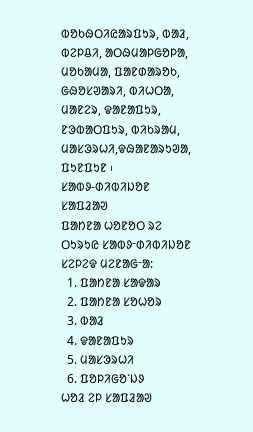ᱵᱚᱠᱷᱛᱤᱭᱟᱨᱯᱩᱨ, ᱵᱟᱲ, ᱵᱮᱞᱪᱤ, ᱟᱛᱷᱢᱟᱞᱜᱚᱞᱟ, ᱢᱚᱠᱟᱢᱟ, ᱯᱟᱱᱰᱟᱨᱚᱠ, ᱜᱷᱚᱥᱣᱟᱨᱤ, ᱵᱤᱦᱛᱟ, ᱢᱟᱱᱮᱨ, ᱫᱟᱱᱟᱯᱩᱨ, ᱱᱳᱵᱟᱛᱯᱩᱨ, ᱵᱤᱠᱨᱟᱢ, ᱢᱟᱥᱳᱨᱦᱤ,ᱫᱷᱟᱱᱟᱨᱩᱣᱟ, ᱯᱩᱱᱯᱩᱱ ᱾
ᱥᱟᱵᱽ-ᱰᱤᱵᱤᱡᱚᱱ ᱥᱟᱯᱲᱟᱣ
ᱯᱟᱴᱱᱟ ᱦᱚᱱᱚᱛ ᱨᱮ ᱛᱩᱨᱩᱭ ᱥᱟᱵᱽᱼᱰᱤᱵᱤᱡᱚᱱ ᱥᱮᱞᱮᱫ ᱢᱮᱱᱟᱜᱼᱟ:
  1. ᱯᱟᱴᱱᱟ ᱥᱟᱫᱟᱨ
  2. ᱯᱟᱴᱱᱟ ᱥᱚᱦᱚᱨ
  3. ᱵᱟᱲ
  4. ᱫᱟᱱᱟᱯᱩᱨ
  5. ᱢᱟᱥᱳᱨᱦᱤ
  6. ᱯᱚᱞᱤᱜᱚᱸᱡᱽ
ᱦᱚᱲ ᱮᱞ ᱥᱟᱯᱲᱟᱣ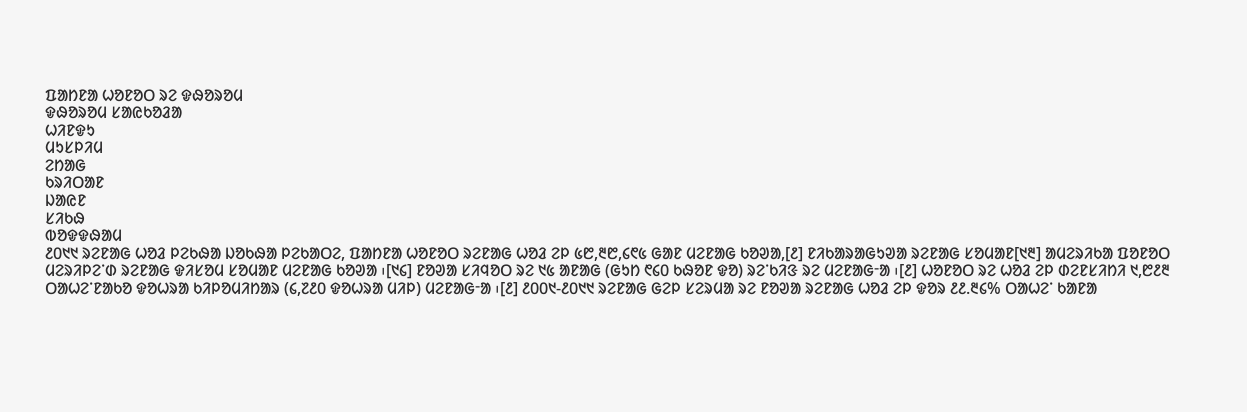ᱯᱟᱴᱱᱟ ᱦᱚᱱᱚᱛ ᱨᱮ ᱫᱷᱚᱨᱚᱢ
ᱫᱷᱚᱨᱚᱢ ᱥᱟᱭᱠᱚᱲᱟ
ᱦᱤᱱᱫᱩ
ᱢᱩᱥᱞᱤᱢ
ᱮᱴᱟᱜ
ᱠᱨᱤᱛᱟᱱ
ᱡᱟᱭᱱ
ᱥᱤᱠᱷ
ᱵᱚᱫᱫᱷᱟᱢ
᱒᱐᱑᱑ ᱨᱮᱱᱟᱜ ᱦᱚᱲ ᱞᱮᱠᱷᱟ ᱡᱚᱠᱷᱟ ᱞᱮᱠᱟᱛᱮ, ᱯᱟᱴᱱᱟ ᱦᱚᱱᱚᱛ ᱨᱮᱱᱟᱜ ᱦᱚᱲ ᱮᱞ ᱕᱘,᱓᱘,᱔᱖᱕ ᱜᱟᱱ ᱢᱮᱱᱟᱜ ᱠᱚᱣᱟ,[᱒] ᱱᱤᱠᱟᱨᱟᱜᱩᱣᱟ ᱨᱮᱱᱟᱜ ᱥᱚᱢᱟᱱ[᱑᱓] ᱟᱢᱮᱨᱤᱠᱟ ᱯᱚᱱᱚᱛ ᱢᱮᱨᱤᱞᱮᱸᱰ ᱨᱮᱱᱟᱜ ᱫᱤᱥᱚᱢ ᱥᱚᱢᱟᱱ ᱢᱮᱱᱟᱜ ᱠᱚᱣᱟ ᱾[᱑᱔] ᱱᱚᱣᱟ ᱥᱤᱧᱚᱛ ᱨᱮ ᱑᱕ ᱟᱱᱟᱜ (ᱜᱩᱴ ᱖᱔᱐ ᱠᱷᱚᱱ ᱫᱚ) ᱨᱮᱸᱠᱤᱝ ᱨᱮ ᱢᱮᱱᱟᱜᱼᱟ ᱾[᱒] ᱦᱚᱱᱚᱛ ᱨᱮ ᱦᱚᱲ ᱮᱞ ᱰᱮᱱᱥᱤᱴᱤ ᱑,᱘᱒᱓ ᱛᱟᱦᱮᱸᱱᱟᱠᱚ ᱫᱚᱦᱨᱟ ᱠᱤᱞᱚᱢᱤᱴᱟᱨ (᱔,᱗᱒᱐ ᱫᱚᱦᱨᱟ ᱢᱤᱞ) ᱢᱮᱱᱟᱜᱼᱟ ᱾[᱒] ᱒᱐᱐᱑-᱒᱐᱑᱑ ᱨᱮᱱᱟᱜ ᱜᱮᱞ ᱥᱮᱨᱢᱟ ᱨᱮ ᱱᱚᱣᱟ ᱨᱮᱱᱟᱜ ᱦᱚᱲ ᱮᱞ ᱫᱚᱨ ᱒᱒.᱓᱔% ᱛᱟᱦᱮᱸ ᱠᱟᱱᱟ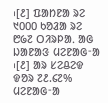᱾[᱒] ᱯᱟᱴᱱᱟ ᱨᱮ ᱑᱐᱐᱐ ᱠᱚᱲᱟ ᱨᱮ ᱘᱙᱗ ᱛᱤᱨᱞᱟᱹ ᱟᱜ ᱡᱟᱱᱟᱝ ᱢᱮᱱᱟᱜᱼᱟ ᱾[᱒] ᱟᱨ ᱥᱮᱪᱮᱫ ᱫᱚᱨ ᱗᱒.᱔᱗% ᱢᱮᱱᱟᱜᱼᱟ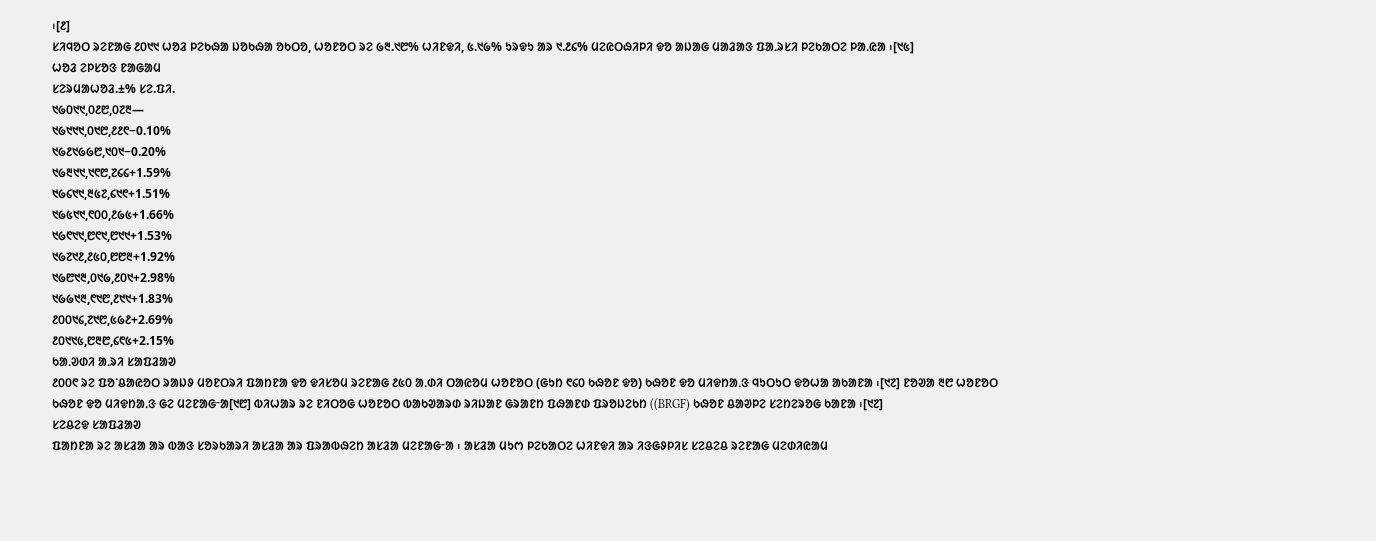᱾[᱒]
ᱥᱤᱧᱚᱛ ᱨᱮᱱᱟᱜ ᱒᱐᱑᱑ ᱦᱚᱲ ᱞᱮᱠᱷᱟ ᱡᱚᱠᱷᱟ ᱚᱠᱛᱚ, ᱦᱚᱱᱚᱛ ᱨᱮ ᱙᱓.᱑᱘% ᱦᱤᱱᱫᱤ, ᱕.᱑᱙% ᱩᱨᱫᱩ ᱟᱨ ᱑.᱒᱔% ᱢᱮᱭᱛᱷᱤᱞᱤ ᱫᱚ ᱟᱡᱟᱜ ᱢᱟᱲᱟᱝ ᱯᱟᱹᱨᱥᱤ ᱞᱮᱠᱟᱛᱮ ᱞᱟᱹᱭᱟ ᱾[᱑᱕]
ᱦᱚᱲ ᱮᱞᱥᱚᱝ ᱱᱟᱜᱟᱢ
ᱥᱮᱨᱢᱟᱦᱚᱲ.±% ᱥᱮ.ᱯᱤ.
᱑᱙᱐᱑᱑,᱐᱒᱘,᱐᱗᱓—
᱑᱙᱑᱑᱑,᱐᱑᱘,᱒᱒᱖−0.10%
᱑᱙᱒᱑᱙᱙᱘,᱑᱐᱑−0.20%
᱑᱙᱓᱑᱑,᱑᱖᱘,᱗᱔᱔+1.59%
᱑᱙᱔᱑᱑,᱓᱕᱗,᱔᱑᱖+1.51%
᱑᱙᱕᱑᱑,᱖᱐᱐,᱒᱙᱕+1.66%
᱑᱙᱖᱑᱑,᱘᱖᱑,᱘᱑᱑+1.53%
᱑᱙᱗᱑᱒,᱒᱕᱐,᱘᱘᱓+1.92%
᱑᱙᱘᱑᱓,᱐᱑᱙,᱒᱐᱑+2.98%
᱑᱙᱙᱑᱓,᱖᱑᱘,᱒᱑᱑+1.83%
᱒᱐᱐᱑᱔,᱗᱑᱘,᱕᱙᱒+2.69%
᱒᱐᱑᱑᱕,᱘᱓᱘,᱔᱖᱕+2.15%
ᱠᱟᱹᱣᱰᱤ ᱟᱹᱨᱤ ᱥᱟᱯᱲᱟᱣ
᱒᱐᱐᱖ ᱨᱮ ᱯᱚᱸᱪᱟᱭᱚᱛ ᱨᱟᱡᱽ ᱢᱚᱱᱛᱨᱤ ᱯᱟᱴᱱᱟ ᱫᱚ ᱫᱤᱥᱚᱢ ᱨᱮᱱᱟᱜ ᱒᱕᱐ ᱟᱹᱰᱤ ᱛᱟᱭᱚᱢ ᱦᱚᱱᱚᱛ (ᱜᱩᱴ ᱖᱔᱐ ᱠᱷᱚᱱ ᱫᱚ) ᱠᱷᱚᱱ ᱫᱚ ᱢᱤᱫᱴᱟᱹᱝ ᱧᱩᱛᱩᱛ ᱫᱚᱦᱟ ᱟᱠᱟᱱᱟ ᱾[᱑᱗] ᱱᱚᱣᱟ ᱓᱘ ᱦᱚᱱᱚᱛ ᱠᱷᱚᱱ ᱫᱚ ᱢᱤᱫᱴᱟᱹᱝ ᱜᱮ ᱢᱮᱱᱟᱜᱼᱟ[᱑᱘] ᱵᱤᱦᱟᱨ ᱨᱮ ᱱᱤᱛᱚᱜ ᱦᱚᱱᱚᱛ ᱵᱟᱠᱣᱟᱨᱰ ᱨᱤᱡᱟᱱ ᱜᱨᱟᱱᱴ ᱯᱷᱟᱱᱰ ᱯᱨᱚᱡᱮᱠᱴ ((BRGF) ᱠᱷᱚᱱ ᱪᱟᱣᱞᱮ ᱥᱮᱴᱮᱨᱚᱜ ᱠᱟᱱᱟ ᱾[᱑᱗]
ᱥᱮᱪᱮᱫ ᱥᱟᱯᱲᱟᱣ
ᱯᱟᱴᱱᱟ ᱨᱮ ᱟᱥᱲᱟ ᱟᱨ ᱵᱟᱝ ᱥᱚᱨᱠᱟᱨᱤ ᱟᱥᱲᱟ ᱟᱨ ᱯᱨᱟᱵᱷᱮᱴ ᱟᱥᱲᱟ ᱢᱮᱱᱟᱜᱼᱟ ᱾ ᱟᱥᱲᱟ ᱢᱩᱬ ᱞᱮᱠᱟᱛᱮ ᱦᱤᱱᱫᱤ ᱟᱨ ᱤᱝᱜᱽᱞᱤᱥ ᱥᱮᱪᱮᱪ ᱨᱮᱱᱟᱜ ᱢᱮᱰᱤᱭᱟᱢ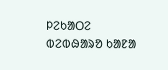ᱞᱮᱠᱟᱛᱮ ᱵᱮᱵᱷᱟᱨᱚ ᱠᱟᱱᱟ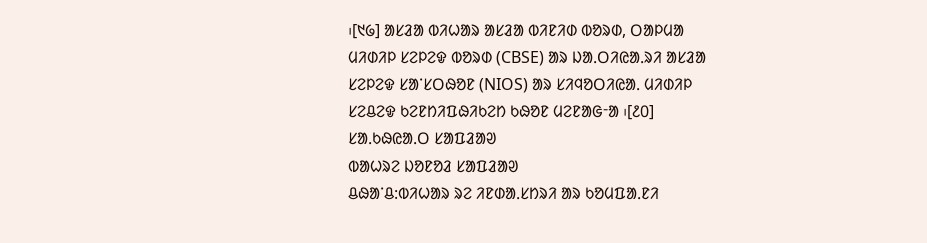᱾[᱑᱙] ᱟᱥᱲᱟ ᱵᱤᱦᱟᱨ ᱟᱥᱲᱟ ᱵᱤᱱᱤᱰ ᱵᱚᱨᱰ, ᱛᱟᱞᱢᱟ ᱢᱤᱰᱤᱞ ᱥᱮᱞᱮᱫ ᱵᱚᱨᱰ (CBSE) ᱟᱨ ᱡᱟᱹᱛᱤᱭᱟᱹᱨᱤ ᱟᱥᱲᱟ ᱥᱮᱞᱮᱫ ᱥᱟᱸᱥᱛᱷᱚᱱ (NIOS) ᱟᱨ ᱥᱤᱧᱚᱛᱤᱭᱟᱹ ᱢᱤᱰᱤᱞ ᱥᱮᱪᱮᱫ ᱠᱮᱱᱴᱤᱯᱷᱤᱠᱮᱴ ᱠᱷᱚᱱ ᱢᱮᱱᱟᱜᱼᱟ ᱾[᱒᱐]
ᱥᱟᱹᱠᱷᱭᱟᱹᱛ ᱥᱟᱯᱲᱟᱣ
ᱵᱟᱦᱨᱮ ᱡᱚᱱᱚᱲ ᱥᱟᱯᱲᱟᱣ
ᱪᱷᱟᱸᱪ:ᱵᱤᱦᱟᱨ ᱨᱮ ᱤᱱᱰᱟᱹᱥᱴᱨᱤ ᱟᱨ ᱠᱚᱢᱯᱟᱹᱱᱤ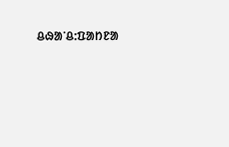ᱪᱷᱟᱸᱪ:ᱯᱟᱴᱱᱟ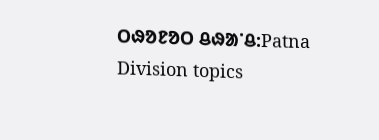ᱛᱷᱚᱱᱚᱛ ᱪᱷᱟᱸᱪ:Patna Division topics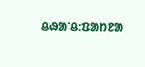ᱪᱷᱟᱸᱪ:ᱯᱟᱴᱱᱟ